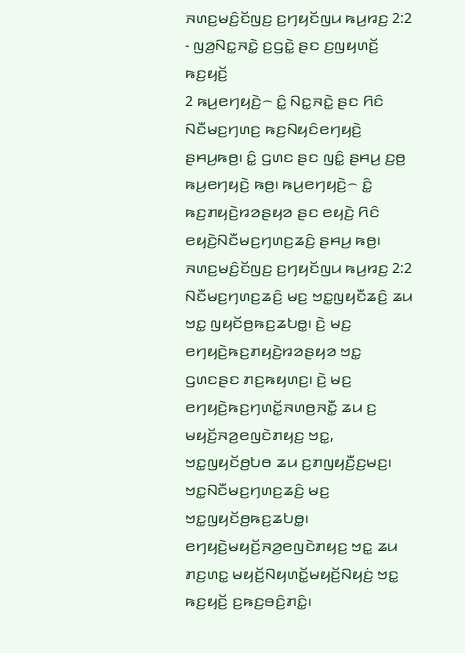ꤏꤛꤢ꤬ꤗꤢꤨ꤬ꤢꤩꤜꤢ꤬ ꤢ꤬ꤚꤟꤢꤩꤜꤣ ꤒꤣ꤬ꤙꤢ꤬ 2:2 - ꤜꤤ꤬ꤡꤢ꤭ꤏꤢꤧ꤭ ꤢ꤬ꤞꤢꤧ꤭ ꤔꤢ ꤢ꤬ꤜꤟꤛꤢꤩ꤬ ꤒꤢ꤬ꤟꤢꤩ꤬
2 ꤒꤣ꤬ꤕꤚꤟꤢꤧ꤬꤮ ꤢꤨ꤭ ꤡꤢ꤭ꤏꤢꤧ꤭ ꤔꤢ ꤖꤢꤨ ꤡꤢꤪꤗꤢ꤬ꤚꤛꤢ꤬ ꤒꤢ꤬ꤡꤟꤢꤨꤕꤚꤟꤢꤧ꤬ ꤔꤌꤣ꤬ꤒꤥ꤬꤯ ꤢꤨ꤭ ꤞꤛꤢ ꤔꤢ ꤜꤢꤨ꤭ ꤔꤌꤣ꤬ ꤢ꤬ꤥ꤬ ꤒꤣ꤬ꤕꤚꤟꤢꤧ꤬ ꤒꤥ꤬꤯ ꤒꤣ꤬ꤕꤚꤟꤢꤧ꤬꤮ ꤢꤨ꤭ ꤒꤢ꤬ꤊꤟꤢꤧ꤬ꤙꤤꤔꤟꤤ ꤔꤢ ꤕꤟꤢꤧ꤬ ꤖꤢꤨ ꤕꤟꤢꤧ꤬ꤡꤢꤪꤗꤢ꤬ꤚꤛꤢ꤬ꤘꤢꤨ꤬ ꤔꤌꤣ꤬ ꤒꤥ꤬꤯
ꤏꤛꤢ꤬ꤗꤢꤨ꤬ꤢꤩꤜꤢ꤬ ꤢ꤬ꤚꤟꤢꤩꤜꤣ ꤒꤣ꤬ꤙꤢ꤬ 2:2
ꤡꤢꤪꤗꤢ꤬ꤚꤛꤢ꤬ꤘꤢꤨ꤬ ꤗꤢ꤬ ꤠꤢ꤭ꤜꤟꤢꤪꤘꤢꤨ꤬ ꤘꤣ ꤠꤢ꤭ ꤜꤟꤢꤩꤥ꤬ꤒꤢ꤬ꤘꤝꤥ꤭꤯ ꤢꤧ꤬ ꤗꤢ꤬ ꤕꤚꤟꤢꤧ꤬ꤒꤢ꤬ꤊꤟꤢꤧ꤬ꤙꤤꤔꤟꤤ ꤠꤢ꤭ ꤞꤛꤢꤔꤢ ꤊꤢ꤬ꤒꤟꤛꤢ꤬꤯ ꤢꤧ꤬ ꤗꤢ꤬ ꤕꤚꤟꤢꤧ꤬ꤒꤢ꤬ꤚꤛꤢꤩ꤭ꤏꤛꤥ꤬ꤏꤢꤪ꤭ ꤘꤣ ꤢ꤬ ꤗꤟꤢꤩ꤬ꤏꤤ꤬ꤕꤜꤢꤧꤊꤟꤢ꤬ ꤠꤢ꤭, ꤠꤢ꤭ꤜꤟꤢꤩꤥ꤬ꤝꤥ ꤘꤣ ꤢ꤬ꤊꤜꤟꤢꤪ꤬ꤢ꤬ꤗꤢ꤬꤯ ꤠꤢ꤭ꤡꤢꤪꤗꤢ꤬ꤚꤛꤢ꤬ꤘꤢꤨ꤬ ꤗꤢ꤬ ꤠꤢ꤭ꤜꤟꤢꤩꤥ꤬ꤒꤢ꤬ꤘꤝꤥ꤭꤯ ꤕꤚꤟꤢꤧ꤬ꤗꤟꤢꤩ꤬ꤏꤤ꤬ꤕꤜꤢꤧꤊꤟꤢ꤬ ꤠꤢ꤭ ꤘꤣ ꤊꤢ꤬ꤛꤢ꤭ ꤗꤟꤢꤩ꤬ꤡꤟꤛꤢꤩ꤭ꤗꤟꤢꤩ꤬ꤡꤟꤢꤦ꤬ ꤠꤢ꤭ ꤒꤢ꤬ꤟꤢꤩ꤬ ꤢ꤬ꤒꤢ꤬ꤋꤢꤨ꤬ꤊꤢꤨ꤭꤯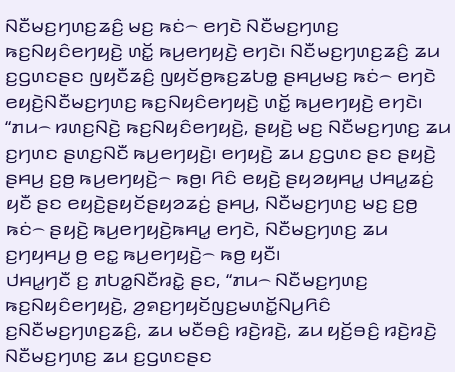ꤡꤢꤪꤗꤢ꤬ꤚꤛꤢ꤬ꤘꤢꤨ꤬ ꤗꤢ꤬ ꤒꤢꤦ꤮ ꤕꤚꤢꤧ ꤡꤢꤪꤗꤢ꤬ꤚꤛꤢ꤬ ꤒꤢ꤬ꤡꤟꤢꤨꤕꤚꤟꤢꤧ꤬ ꤛꤢꤩ꤭ ꤒꤣ꤬ꤕꤚꤟꤢꤧ꤬ ꤕꤚꤢꤧ꤯ ꤡꤢꤪꤗꤢ꤬ꤚꤛꤢ꤬ꤘꤢꤨ꤬ ꤘꤣ ꤢ꤬ꤞꤛꤢꤔꤢ ꤜꤟꤢꤪꤘꤢꤨ꤬ ꤜꤟꤢꤩꤥ꤬ꤒꤢ꤬ꤘꤝꤥ꤭ ꤔꤌꤣ꤬ꤗꤢ꤬ ꤒꤢꤦ꤮ ꤕꤚꤢꤧ ꤕꤟꤢꤧ꤬ꤡꤢꤪꤗꤢ꤬ꤚꤛꤢ꤬ ꤒꤢ꤬ꤡꤟꤢꤨꤕꤚꤟꤢꤧ꤬ ꤛꤢꤩ꤭ ꤒꤣ꤬ꤕꤚꤟꤢꤧ꤬ ꤕꤚꤢꤧ꤯
“ꤊꤣ꤮ ꤙꤛꤢ꤬ꤡꤢꤧ꤬ ꤒꤢ꤬ꤡꤟꤢꤨꤕꤚꤟꤢꤧ꤬, ꤔꤟꤢꤧ꤬ ꤗꤢ꤬ ꤡꤢꤪꤗꤢ꤬ꤚꤛꤢ꤬ ꤘꤣ ꤢ꤬ꤚꤛꤢ ꤔꤛꤢ꤬ꤡꤢꤪ ꤒꤣ꤬ꤕꤚꤟꤢꤧ꤬꤯ ꤕꤚꤟꤢꤧ꤬ ꤘꤣ ꤢ꤬ꤞꤛꤢ ꤔꤢ ꤔꤟꤢꤧ꤬ ꤔꤌꤣ꤬ ꤢ꤬ꤥ꤬ ꤒꤣ꤬ꤕꤚꤟꤢꤧ꤬꤮ ꤒꤥ꤬꤯ ꤖꤢꤨ ꤕꤟꤢꤧ꤬ ꤔꤟꤤꤟꤌꤣ꤭ ꤓꤌꤣ꤭ꤘꤢꤦ꤬ ꤟꤢꤪ ꤔꤢ ꤕꤟꤢꤧ꤬ꤔꤟꤢꤩꤔꤟꤤꤘꤢꤦ꤬ ꤔꤌꤣ꤬, ꤡꤢꤪꤗꤢ꤬ꤚꤛꤢ꤬ ꤗꤢ꤬ ꤢ꤬ꤥ꤬ ꤒꤢꤦ꤮ ꤔꤟꤢꤧ꤬ ꤒꤣ꤬ꤕꤚꤟꤢꤧ꤬ꤒꤌꤣ꤭ ꤕꤚꤢꤧ, ꤡꤢꤪꤗꤢ꤬ꤚꤛꤢ꤬ ꤘꤣ ꤢ꤬ꤚꤟꤌꤣ꤬ ꤥ꤬ ꤕꤢ꤭ ꤒꤣ꤬ꤕꤚꤟꤢꤧ꤬꤮ ꤒꤥ꤬ ꤟꤢꤪ꤯
ꤓꤌꤣ꤭ꤚꤢꤪ ꤢ꤬ ꤊꤝꤤ꤭ꤡꤢꤪꤙꤢꤧ꤭ ꤔꤢ, “ꤊꤣ꤮ ꤡꤢꤪꤗꤢ꤬ꤚꤛꤢ꤬ ꤒꤢ꤬ꤡꤟꤢꤨꤕꤚꤟꤢꤧ꤬, ꤤ꤬ꤎꤢ꤬ꤚꤟꤢꤩꤜꤢ꤬ꤗꤛꤢꤩ꤭ꤡꤣ꤬ꤖꤢꤨ ꤢ꤬ꤡꤢꤪꤗꤢ꤬ꤚꤛꤢ꤬ꤘꤢꤨ꤬, ꤘꤣ ꤗꤢꤪꤋꤢꤨ꤬ ꤙꤢꤧ꤬ꤙꤢꤧ꤬, ꤘꤣ ꤟꤢꤩ꤬ꤋꤢꤨ꤬ ꤙꤢꤧ꤬ꤙꤢꤧ꤬ ꤡꤢꤪꤗꤢ꤬ꤚꤛꤢ꤬ ꤘꤣ ꤢ꤬ꤞꤛꤢꤔꤢ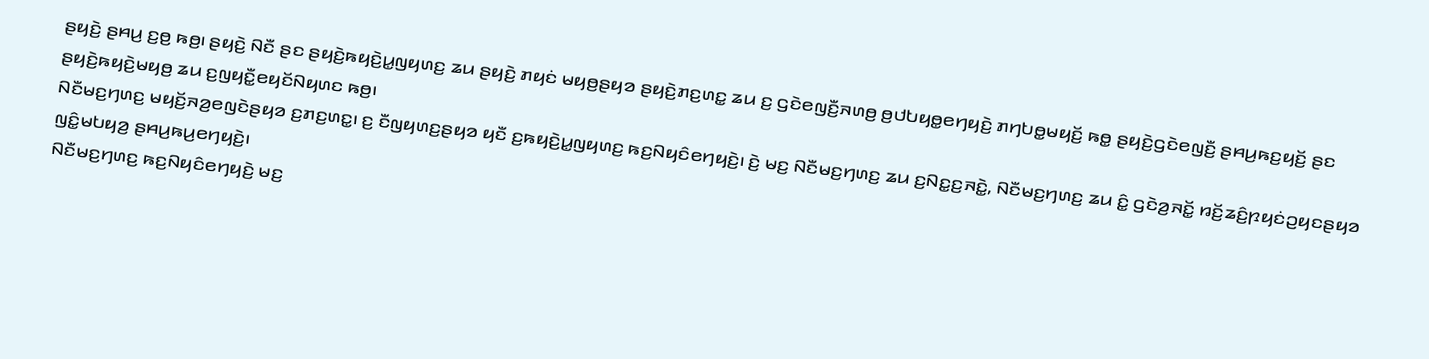ꤔꤟꤢꤧ꤬ ꤔꤌꤣ꤬ ꤢ꤬ꤥ꤬ ꤒꤥ꤬꤯ ꤔꤟꤢꤧ꤬ ꤡꤢꤪ ꤔꤢ ꤔꤟꤢꤧ꤬ꤒꤟꤢꤧ꤬ꤣ꤭ꤜꤟꤛꤢ꤬ ꤘꤣ ꤔꤟꤢꤧ꤬ ꤊꤟꤢꤦ ꤗꤟꤥ꤬ꤔꤟꤤ ꤔꤟꤢꤧ꤬ꤊꤢ꤬ꤛꤢ꤭ ꤘꤣ ꤢ꤬ ꤞꤢꤧꤕꤜꤢꤪ꤬ꤏꤛꤥ꤬ ꤥ꤬ꤓꤝꤟꤥ꤭ꤕꤚꤟꤢꤧ꤬ ꤊꤚꤝꤥ꤭ꤗꤟꤢꤩ꤬ ꤒꤥ꤭ ꤔꤟꤢꤧ꤬ꤞꤢꤧꤕꤜꤢꤪ꤬ ꤔꤌꤣ꤬ꤒꤢ꤬ꤟꤢꤩ꤬ ꤔꤢ ꤔꤟꤢꤧ꤬ꤒꤟꤢꤧ꤬ꤗꤟꤥ꤬ ꤘꤣ ꤢ꤬ꤜꤟꤢꤪ꤭ꤕꤟꤢꤩꤡꤟꤛꤢ ꤒꤥ꤬꤯
ꤡꤢꤪꤗꤢ꤬ꤚꤛꤢ꤬ ꤗꤟꤢꤩ꤬ꤏꤤ꤬ꤕꤜꤢꤧꤔꤟꤤ ꤢ꤬ꤊꤢ꤬ꤛꤢ꤭꤯ ꤢ꤬ ꤢꤪꤜꤟꤛꤢ꤬ꤔꤟꤤ ꤟꤢꤪ ꤢ꤬ꤒꤟꤢꤧ꤬ꤣ꤭ꤜꤟꤛꤢ꤬ ꤒꤢ꤬ꤡꤟꤢꤨꤕꤚꤟꤢꤧ꤬꤯ ꤢꤧ꤬ ꤗꤢ꤬ ꤡꤢꤪꤗꤢ꤬ꤚꤛꤢ꤬ ꤘꤣ ꤢ꤬ꤡꤢ꤭ꤢ꤬ꤏꤢꤧ꤭, ꤡꤢꤪꤗꤢ꤬ꤚꤛꤢ꤬ ꤘꤣ ꤢꤨ꤭ ꤞꤢꤧꤤ꤬ꤏꤢꤩ꤭ ꤙꤢꤩ꤬ꤘꤢꤨ꤬ꤐꤟꤢꤦꤑꤟꤢꤔꤟꤤ ꤜꤢꤨ꤭ꤗꤝꤟꤤ꤬ ꤔꤌꤣ꤬ꤒꤣ꤬ꤕꤚꤟꤢꤧ꤬꤯
ꤡꤢꤪꤗꤢ꤬ꤚꤛꤢ꤬ ꤒꤢ꤬ꤡꤟꤢꤨꤕꤚꤟꤢꤧ꤬ ꤗꤢ꤬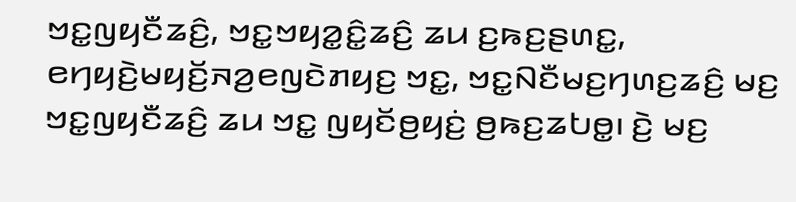ꤠꤢ꤭ꤜꤟꤢꤪꤘꤢꤨ꤬, ꤠꤢ꤭ꤠꤟꤤ꤭ꤢꤨ꤭ꤘꤢꤨ꤬ ꤘꤣ ꤢ꤬ꤒꤢ꤬ꤔꤛꤢ꤭, ꤕꤚꤟꤢꤧ꤬ꤗꤟꤢꤩ꤬ꤏꤤ꤬ꤕꤜꤢꤧꤊꤟꤢ꤬ ꤠꤢ꤭, ꤠꤢ꤭ꤡꤢꤪꤗꤢ꤬ꤚꤛꤢ꤬ꤘꤢꤨ꤬ ꤗꤢ꤬ ꤠꤢ꤭ꤜꤟꤢꤪꤘꤢꤨ꤬ ꤘꤣ ꤠꤢ꤭ ꤜꤟꤢꤩꤥ꤬ꤟꤢꤦ꤬ ꤥ꤬ꤒꤢ꤬ꤘꤝꤥ꤭꤯ ꤢꤧ꤬ ꤗꤢ꤬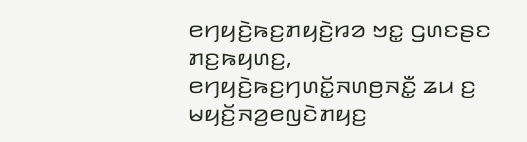ꤕꤚꤟꤢꤧ꤬ꤒꤢ꤬ꤊꤟꤢꤧ꤬ꤙꤤ ꤠꤢ꤭ ꤞꤛꤢꤔꤢ ꤊꤢ꤬ꤒꤟꤛꤢ꤬, ꤕꤚꤟꤢꤧ꤬ꤒꤢ꤬ꤚꤛꤢꤩ꤭ꤏꤛꤥ꤬ꤏꤢꤪ꤭ ꤘꤣ ꤢ꤬ ꤗꤟꤢꤩ꤬ꤏꤤ꤬ꤕꤜꤢꤧꤊꤟꤢ꤬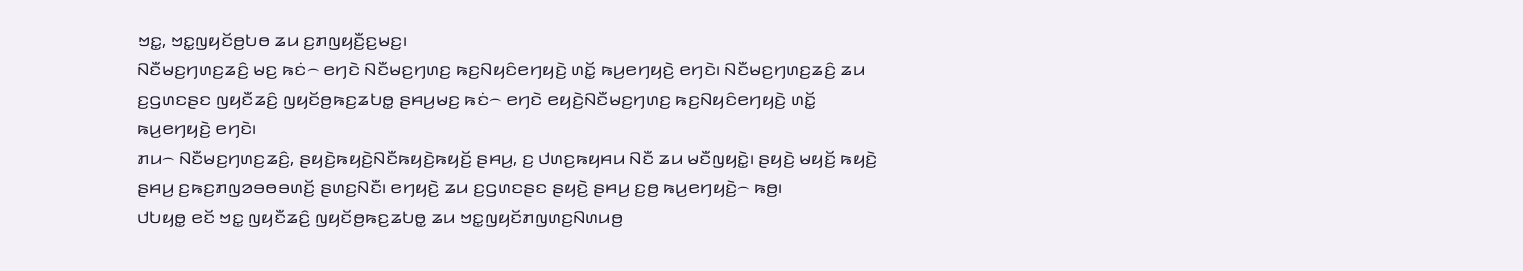ꤠꤢ꤭, ꤠꤢ꤭ꤜꤟꤢꤩꤥ꤬ꤝꤥ ꤘꤣ ꤢ꤬ꤊꤜꤟꤢꤪ꤬ꤢ꤬ꤗꤢ꤬꤯
ꤡꤢꤪꤗꤢ꤬ꤚꤛꤢ꤬ꤘꤢꤨ꤬ ꤗꤢ꤬ ꤒꤢꤦ꤮ ꤕꤚꤢꤧ ꤡꤢꤪꤗꤢ꤬ꤚꤛꤢ꤬ ꤒꤢ꤬ꤡꤟꤢꤨꤕꤚꤟꤢꤧ꤬ ꤛꤢꤩ꤭ ꤒꤣ꤬ꤕꤚꤟꤢꤧ꤬ ꤕꤚꤢꤧ꤯ ꤡꤢꤪꤗꤢ꤬ꤚꤛꤢ꤬ꤘꤢꤨ꤬ ꤘꤣ ꤢ꤬ꤞꤛꤢꤔꤢ ꤜꤟꤢꤪꤘꤢꤨ꤬ ꤜꤟꤢꤩꤥ꤬ꤒꤢ꤬ꤘꤝꤥ꤭ ꤔꤌꤣ꤬ꤗꤢ꤬ ꤒꤢꤦ꤮ ꤕꤚꤢꤧ ꤕꤟꤢꤧ꤬ꤡꤢꤪꤗꤢ꤬ꤚꤛꤢ꤬ ꤒꤢ꤬ꤡꤟꤢꤨꤕꤚꤟꤢꤧ꤬ ꤛꤢꤩ꤭ ꤒꤣ꤬ꤕꤚꤟꤢꤧ꤬ ꤕꤚꤢꤧ꤯
ꤊꤣ꤮ ꤡꤢꤪꤗꤢ꤬ꤚꤛꤢ꤬ꤘꤢꤨ꤬, ꤔꤟꤢꤧ꤬ꤒꤟꤢꤧ꤬ꤡꤢꤪꤒꤟꤢꤧ꤬ꤒꤟꤢꤩ꤬ ꤔꤌꤣ꤬, ꤢ꤬ ꤓꤛꤢ꤬ꤒꤟꤌꤣ ꤡꤢꤪ ꤘꤣ ꤗꤢꤪꤜꤟꤢꤧ꤭꤯ ꤔꤟꤢꤧ꤬ ꤗꤟꤢꤩ꤬ ꤒꤟꤢꤧ꤬ ꤔꤌꤣ꤬ ꤢ꤬ꤒꤢ꤬ꤊꤜꤤꤋꤥꤋꤛꤢꤩ꤬ ꤔꤛꤢ꤬ꤡꤢꤪ꤯ ꤕꤚꤟꤢꤧ꤬ ꤘꤣ ꤢ꤬ꤞꤛꤢꤔꤢ ꤔꤟꤢꤧ꤬ ꤔꤌꤣ꤬ ꤢ꤬ꤥ꤬ ꤒꤣ꤬ꤕꤚꤟꤢꤧ꤬꤮ ꤒꤥ꤬꤯
ꤓꤝꤟꤥ꤭ ꤕꤢꤩ ꤠꤢ꤭ ꤜꤟꤢꤪꤘꤢꤨ꤬ ꤜꤟꤢꤩꤥ꤬ꤒꤢ꤬ꤘꤝꤥ꤭ ꤘꤣ ꤠꤢ꤭ꤜꤟꤢꤩꤊꤜꤛꤢ꤬ꤡꤛꤣꤥ꤬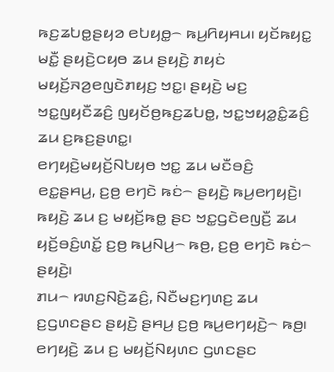ꤒꤢ꤬ꤘꤝꤥ꤭ꤔꤟꤤ ꤕꤝꤟꤥ꤭꤮ ꤒꤣ꤬ꤖꤟꤌꤣ꤯ ꤟꤢꤩꤒꤟꤢ꤭ ꤗꤢꤪ꤭ ꤔꤟꤢꤧ꤬ꤍꤟꤥ ꤘꤣ ꤔꤟꤢꤧ꤬ ꤊꤟꤢꤦ ꤗꤟꤢꤩ꤬ꤏꤤ꤬ꤕꤜꤢꤧꤊꤟꤢ꤬ ꤠꤢ꤭꤯ ꤔꤟꤢꤧ꤬ ꤗꤢ꤬ ꤠꤢ꤭ꤜꤟꤢꤪꤘꤢꤨ꤬ ꤜꤟꤢꤩꤥ꤬ꤒꤢ꤬ꤘꤝꤥ꤭, ꤠꤢ꤭ꤠꤟꤤ꤭ꤢꤨ꤭ꤘꤢꤨ꤬ ꤘꤣ ꤢ꤬ꤒꤢ꤬ꤔꤛꤢ꤭꤯
ꤕꤚꤟꤢꤧ꤬ꤗꤟꤢꤩ꤬ꤡꤝꤟꤥ ꤠꤢ꤭ ꤘꤣ ꤗꤢꤪꤋꤢꤨ꤬ ꤕꤢ꤭ꤔꤌꤣ꤬, ꤢ꤬ꤥ꤬ ꤕꤚꤢꤧ ꤒꤢꤦ꤮ ꤔꤟꤢꤧ꤬ ꤒꤣ꤬ꤕꤚꤟꤢꤧ꤬꤯ ꤒꤟꤢꤧ꤬ ꤘꤣ ꤢ꤬ ꤗꤟꤢꤩ꤬ꤒꤥ꤭ ꤔꤢ ꤠꤢ꤭ꤞꤢꤧꤕꤜꤢꤪ꤬ ꤘꤣ ꤟꤢꤩ꤬ꤋꤢꤨ꤬ꤛꤢꤩ꤭ ꤢ꤬ꤥ꤬ ꤒꤣ꤬ꤡꤣ꤬꤮ ꤒꤥ꤬, ꤢ꤬ꤥ꤬ ꤕꤚꤢꤧ ꤒꤢꤦ꤮ ꤔꤟꤢꤧ꤬꤯
ꤊꤣ꤮ ꤙꤛꤢ꤬ꤡꤢꤧ꤬ꤘꤢꤨ꤬, ꤡꤢꤪꤗꤢ꤬ꤚꤛꤢ꤬ ꤘꤣ ꤢ꤬ꤞꤛꤢꤔꤢ ꤔꤟꤢꤧ꤬ ꤔꤌꤣ꤬ ꤢ꤬ꤥ꤬ ꤒꤣ꤬ꤕꤚꤟꤢꤧ꤬꤮ ꤒꤥ꤬꤯ ꤕꤚꤟꤢꤧ꤬ ꤘꤣ ꤢ꤬ ꤗꤟꤢꤩ꤬ꤡꤟꤛꤢ ꤞꤛꤢꤔꤢ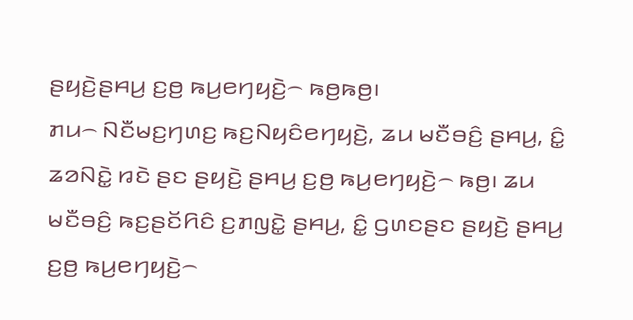ꤔꤟꤢꤧ꤬ꤔꤌꤣ꤬ ꤢ꤬ꤥ꤬ ꤒꤣ꤬ꤕꤚꤟꤢꤧ꤬꤮ ꤒꤥ꤬ꤒꤥ꤬꤯
ꤊꤣ꤮ ꤡꤢꤪꤗꤢ꤬ꤚꤛꤢ꤬ ꤒꤢ꤬ꤡꤟꤢꤨꤕꤚꤟꤢꤧ꤬, ꤘꤣ ꤗꤢꤪꤋꤢꤨ꤬ ꤔꤌꤣ꤬, ꤢꤨ꤭ ꤘꤤꤡꤢꤧ꤭ ꤙꤢꤧ ꤔꤢ ꤔꤟꤢꤧ꤬ ꤔꤌꤣ꤬ ꤢ꤬ꤥ꤬ ꤒꤣ꤬ꤕꤚꤟꤢꤧ꤬꤮ ꤒꤥ꤬꤯ ꤘꤣ ꤗꤢꤪꤋꤢꤨ꤬ ꤒꤢ꤬ꤔꤢꤩꤖꤢꤨ ꤢ꤬ꤊꤜꤢꤧ꤭ ꤔꤌꤣ꤬, ꤢꤨ꤭ ꤞꤛꤢꤔꤢ ꤔꤟꤢꤧ꤬ ꤔꤌꤣ꤬ ꤢ꤬ꤥ꤬ ꤒꤣ꤬ꤕꤚꤟꤢꤧ꤬꤮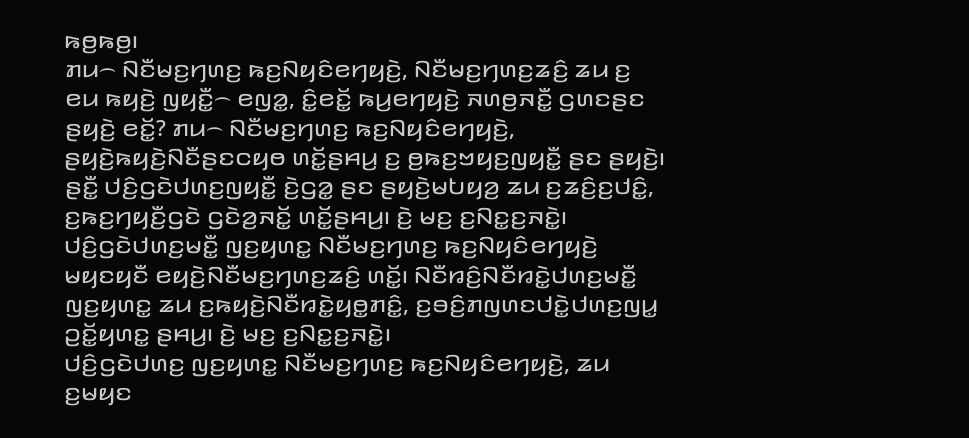ꤒꤥ꤬ꤒꤥ꤬꤯
ꤊꤣ꤮ ꤡꤢꤪꤗꤢ꤬ꤚꤛꤢ꤬ ꤒꤢ꤬ꤡꤟꤢꤨꤕꤚꤟꤢꤧ꤬, ꤡꤢꤪꤗꤢ꤬ꤚꤛꤢ꤬ꤘꤢꤨ꤬ ꤘꤣ ꤢ꤬ ꤕꤣ ꤒꤟꤢꤧ꤬ ꤜꤟꤢꤪ꤭꤮ ꤕꤜꤤ꤭, ꤢꤨ꤭ꤕꤢꤩ꤭ ꤒꤣ꤬ꤕꤚꤟꤢꤧ꤬ ꤏꤛꤥ꤬ꤏꤢꤪ꤭ ꤞꤛꤢꤔꤢ ꤔꤟꤢꤧ꤬ ꤕꤢꤩ꤭? ꤊꤣ꤮ ꤡꤢꤪꤗꤢ꤬ꤚꤛꤢ꤬ ꤒꤢ꤬ꤡꤟꤢꤨꤕꤚꤟꤢꤧ꤬, ꤔꤟꤢꤧ꤬ꤒꤟꤢꤧ꤬ꤡꤢꤪꤔꤢꤍꤟꤥ ꤛꤢꤩ꤭ꤔꤌꤣ꤬ ꤢ꤬ ꤥ꤬ꤒꤢ꤬ꤠꤟꤢ꤬ꤜꤟꤢꤪ꤭ ꤔꤢ ꤔꤟꤢꤧ꤬꤯
ꤔꤢꤪ꤭ ꤓꤢꤨ꤬ꤞꤢꤧꤓꤛꤢ꤬ꤜꤟꤢꤪ꤭ ꤢꤧ꤬ꤞꤤ꤭ ꤔꤢ ꤔꤟꤢꤧ꤬ꤗꤝꤟꤤ꤬ ꤘꤣ ꤢ꤬ꤘꤢꤨ꤬ꤢ꤬ꤓꤢꤨ꤭, ꤢ꤬ꤒꤢ꤬ꤚꤟꤢꤪ꤬ꤞꤢꤧ ꤞꤢꤧꤤ꤬ꤏꤢꤩ꤭ ꤛꤢꤩ꤭ꤔꤌꤣ꤬꤯ ꤢꤧ꤬ ꤗꤢ꤬ ꤢ꤬ꤡꤢ꤭ꤢ꤬ꤏꤢꤧ꤭꤯
ꤓꤢꤨ꤬ꤞꤢꤧꤓꤛꤢ꤬ꤗꤢꤪ꤭ ꤜꤢ꤬ꤟꤛꤢ꤭ ꤡꤢꤪꤗꤢ꤬ꤚꤛꤢ꤬ ꤒꤢ꤬ꤡꤟꤢꤨꤕꤚꤟꤢꤧ꤬ ꤗꤟꤢꤟꤢꤪ ꤕꤟꤢꤧ꤬ꤡꤢꤪꤗꤢ꤬ꤚꤛꤢ꤬ꤘꤢꤨ꤬ ꤛꤢꤩ꤭꤯ ꤡꤢꤪꤙꤢꤨ꤬ꤡꤢꤪꤙꤢꤧ꤭ꤓꤛꤢ꤬ꤗꤢꤪ꤭ ꤜꤢ꤬ꤟꤛꤢ꤭ ꤘꤣ ꤢ꤬ꤒꤟꤢꤧ꤬ꤡꤢꤪꤙꤢꤧ꤭ꤟꤥ꤭ꤊꤢꤨ꤭, ꤢ꤬ꤋꤢꤨ꤬ꤊꤜꤛꤢꤓꤢꤧ꤭ꤓꤛꤢ꤬ꤜꤣ꤭ ꤑꤢꤩ꤭ꤟꤛꤢ꤭ ꤔꤌꤣ꤬꤯ ꤢꤧ꤬ ꤗꤢ꤬ ꤢ꤬ꤡꤢ꤭ꤢ꤬ꤏꤢꤧ꤭꤯
ꤓꤢꤨ꤬ꤞꤢꤧꤓꤛꤢ꤬ ꤜꤢ꤬ꤟꤛꤢ꤭ ꤡꤢꤪꤗꤢ꤬ꤚꤛꤢ꤬ ꤒꤢ꤬ꤡꤟꤢꤨꤕꤚꤟꤢꤧ꤬, ꤘꤣ ꤢ꤬ꤗꤟꤢ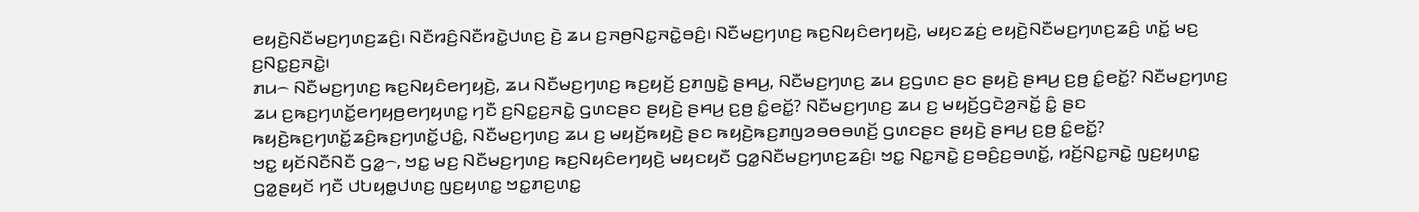ꤕꤟꤢꤧ꤬ꤡꤢꤪꤗꤢ꤬ꤚꤛꤢ꤬ꤘꤢꤨ꤬꤯ ꤡꤢꤪꤙꤢꤨ꤬ꤡꤢꤪꤙꤢꤧ꤭ꤓꤛꤢ꤬ ꤢꤧ꤬ ꤘꤣ ꤢ꤬ꤏꤥ꤬ꤡꤢ꤭ꤏꤢꤧ꤭ꤋꤢꤨ꤬꤯ ꤡꤢꤪꤗꤢ꤬ꤚꤛꤢ꤬ ꤒꤢ꤬ꤡꤟꤢꤨꤕꤚꤟꤢꤧ꤬, ꤗꤟꤢꤘꤢꤦ꤬ ꤕꤟꤢꤧ꤬ꤡꤢꤪꤗꤢ꤬ꤚꤛꤢ꤬ꤘꤢꤨ꤬ ꤛꤢꤩ꤭ ꤗꤢ꤬ ꤢ꤬ꤡꤢ꤭ꤢ꤬ꤏꤢꤧ꤭꤯
ꤊꤣ꤮ ꤡꤢꤪꤗꤢ꤬ꤚꤛꤢ꤬ ꤒꤢ꤬ꤡꤟꤢꤨꤕꤚꤟꤢꤧ꤬, ꤘꤣ ꤡꤢꤪꤗꤢ꤬ꤚꤛꤢ꤬ ꤒꤢ꤬ꤟꤢꤩ꤬ ꤢ꤬ꤊꤜꤢꤧ꤭ ꤔꤌꤣ꤬, ꤡꤢꤪꤗꤢ꤬ꤚꤛꤢ꤬ ꤘꤣ ꤢ꤬ꤞꤛꤢ ꤔꤢ ꤔꤟꤢꤧ꤬ ꤔꤌꤣ꤬ ꤢ꤬ꤥ꤬ ꤢꤨ꤭ꤕꤢꤩ꤭? ꤡꤢꤪꤗꤢ꤬ꤚꤛꤢ꤬ ꤘꤣ ꤢ꤬ꤒꤢ꤬ꤚꤛꤢꤩ꤭ꤕꤚꤟꤥ꤬ꤕꤚꤟꤛꤢ꤭ ꤚꤢꤪ ꤢ꤬ꤡꤢ꤭ꤢ꤬ꤏꤢꤧ꤭ ꤞꤛꤢꤔꤢ ꤔꤟꤢꤧ꤬ ꤔꤌꤣ꤬ ꤢ꤬ꤥ꤬ ꤢꤨ꤭ꤕꤢꤩ꤭? ꤡꤢꤪꤗꤢ꤬ꤚꤛꤢ꤬ ꤘꤣ ꤢ꤬ ꤗꤟꤢꤩ꤬ꤞꤢꤧꤤ꤬ꤏꤢꤩ꤭ ꤢꤨ꤭ ꤔꤢ ꤒꤟꤢꤧ꤬ꤒꤢ꤬ꤚꤛꤢꤩ꤭ꤘꤢꤨ꤬ꤒꤢ꤬ꤚꤛꤢꤩ꤭ꤓꤢꤨ꤭, ꤡꤢꤪꤗꤢ꤬ꤚꤛꤢ꤬ ꤘꤣ ꤢ꤬ ꤗꤟꤢꤩ꤬ꤒꤟꤢꤧ꤬ ꤔꤢ ꤒꤟꤢꤧ꤬ꤒꤢ꤬ꤊꤜꤤꤋꤥꤋꤛꤢꤩ꤬ ꤞꤛꤢꤔꤢ ꤔꤟꤢꤧ꤬ ꤔꤌꤣ꤬ ꤢ꤬ꤥ꤬ ꤢꤨ꤭ꤕꤢꤩ꤭?
ꤠꤢ꤭ ꤟꤢꤩꤡꤢꤪꤡꤢꤪ ꤞꤤ꤭꤮, ꤠꤢ꤭ ꤗꤢ꤬ ꤡꤢꤪꤗꤢ꤬ꤚꤛꤢ꤬ ꤒꤢ꤬ꤡꤟꤢꤨꤕꤚꤟꤢꤧ꤬ ꤗꤟꤢꤟꤢꤪ ꤞꤤ꤭ꤡꤢꤪꤗꤢ꤬ꤚꤛꤢ꤬ꤘꤢꤨ꤬꤯ ꤠꤢ꤭ ꤡꤢ꤭ꤏꤢꤧ꤭ ꤢ꤬ꤋꤢꤨ꤬ꤢ꤬ꤋꤛꤢꤩ꤭, ꤙꤢꤩ꤬ꤡꤢ꤭ꤏꤢꤧ꤭ ꤜꤢ꤬ꤟꤛꤢ꤭ ꤞꤤ꤭ꤔꤟꤢꤩ ꤚꤢꤪ ꤓꤝꤟꤥ꤭ꤓꤛꤢ꤬ ꤜꤢ꤬ꤟꤛꤢ꤭ ꤠꤢ꤭ꤊꤢ꤬ꤛꤢ꤭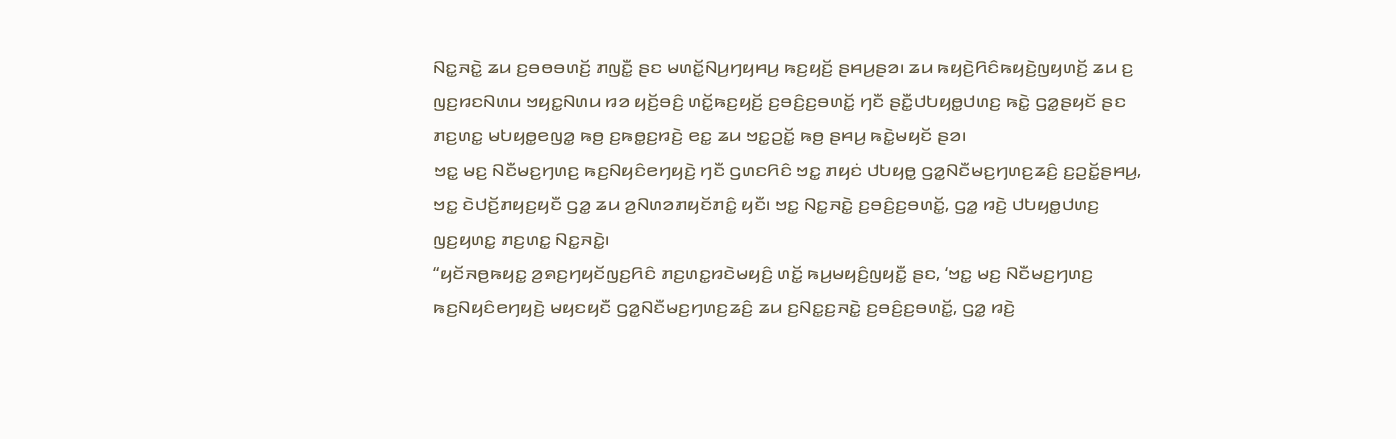ꤡꤢ꤭ꤏꤢꤧ꤭ ꤘꤣ ꤢ꤬ꤋꤥꤋꤛꤢꤩ꤬ ꤊꤜꤢꤪ꤭ ꤔꤢ ꤗꤛꤢꤩ꤭ꤡꤣ꤬ꤚꤟꤌꤣ꤬ ꤒꤢ꤬ꤟꤢꤩ꤬ ꤔꤌꤣ꤬ꤔꤤ꤯ ꤘꤣ ꤒꤟꤢꤧ꤬ꤖꤢꤨꤒꤟꤢꤧ꤬ꤜꤟꤛꤢꤩ꤬ ꤘꤣ ꤢ꤬ ꤜꤢ꤬ꤙꤢꤡꤛꤣ ꤠꤟꤢ꤭ꤡꤛꤣ ꤙꤤ ꤟꤢꤩ꤬ꤋꤢꤨ꤬ ꤛꤢꤩ꤭ꤒꤢ꤬ꤟꤢꤩ꤬ ꤢ꤬ꤋꤢꤨ꤬ꤢ꤬ꤋꤛꤢꤩ꤭ ꤚꤢꤪ ꤔꤢꤪ꤭ꤓꤝꤟꤥ꤭ꤓꤛꤢ꤬ ꤒꤢꤧ꤭ ꤞꤤ꤭ꤔꤟꤢꤩ ꤔꤢ ꤊꤢ꤬ꤛꤢ꤭ ꤗꤝꤟꤥ꤭ꤕꤜꤤ꤭ ꤒꤥ꤬ ꤢ꤬ꤒꤥ꤭ꤢ꤬ꤙꤢꤧ꤬ ꤕꤢ꤭ ꤘꤣ ꤠꤢ꤭ꤑꤢꤩ꤭ ꤒꤥ꤬ ꤔꤌꤣ꤬ ꤒꤢꤧ꤭ꤗꤟꤢꤩ ꤔꤤ꤯
ꤠꤢ꤭ ꤗꤢ꤬ ꤡꤢꤪꤗꤢ꤬ꤚꤛꤢ꤬ ꤒꤢ꤬ꤡꤟꤢꤨꤕꤚꤟꤢꤧ꤬ ꤚꤢꤪ ꤞꤛꤢꤖꤢꤨ ꤠꤢ꤭ ꤊꤟꤢꤦ ꤓꤝꤟꤥ꤭ ꤞꤤ꤭ꤡꤢꤪꤗꤢ꤬ꤚꤛꤢ꤬ꤘꤢꤨ꤬ ꤢ꤬ꤑꤢꤩ꤭ꤔꤌꤣ꤬, ꤠꤢ꤭ ꤢꤧꤓꤢꤩ꤬ꤊꤟꤢ꤬ꤟꤢꤪ ꤞꤤ꤭ ꤘꤣ ꤤ꤬ꤡꤛꤤꤊꤟꤢꤩꤊꤢꤨ꤭ ꤟꤢꤪ꤯ ꤠꤢ꤭ ꤡꤢ꤭ꤏꤢꤧ꤭ ꤢ꤬ꤋꤢꤨ꤬ꤢ꤬ꤋꤛꤢꤩ꤭, ꤞꤤ꤭ ꤙꤢꤧ꤬ ꤓꤝꤟꤥ꤭ꤓꤛꤢ꤬ ꤜꤢ꤬ꤟꤛꤢ꤭ ꤊꤢ꤬ꤛꤢ꤭ ꤡꤢ꤭ꤏꤢꤧ꤭꤯
“ꤟꤢꤩꤏꤥ꤬ꤒꤟꤢ꤭ ꤤ꤬ꤎꤢ꤬ꤚꤟꤢꤩꤜꤢ꤬ꤖꤢꤨ ꤊꤢ꤬ꤛꤢ꤭ꤙꤢꤧꤗꤟꤢꤨ꤬ ꤛꤢꤩ꤭ ꤒꤣ꤬ꤗꤟꤢꤨ꤬ꤜꤟꤢꤪ꤭ ꤔꤢ, ‘ꤠꤢ꤭ ꤗꤢ꤬ ꤡꤢꤪꤗꤢ꤬ꤚꤛꤢ꤬ ꤒꤢ꤬ꤡꤟꤢꤨꤕꤚꤟꤢꤧ꤬ ꤗꤟꤢꤟꤢꤪ ꤞꤤ꤭ꤡꤢꤪꤗꤢ꤬ꤚꤛꤢ꤬ꤘꤢꤨ꤬ ꤘꤣ ꤢ꤬ꤡꤢ꤭ꤢ꤬ꤏꤢꤧ꤭ ꤢ꤬ꤋꤢꤨ꤬ꤢ꤬ꤋꤛꤢꤩ꤭, ꤞꤤ꤭ ꤙꤢꤧ꤬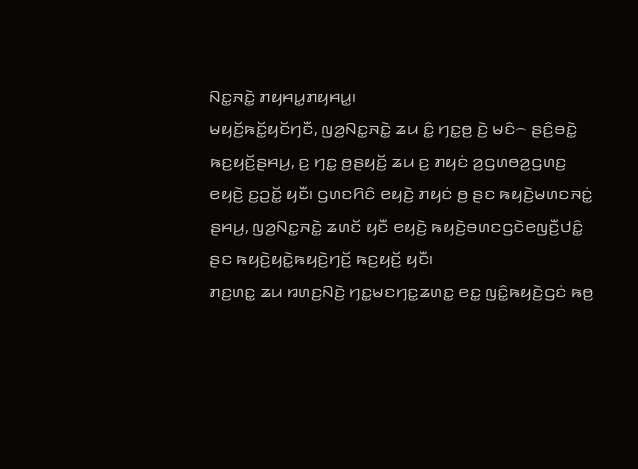ꤡꤢ꤭ꤏꤢꤧ꤭ ꤊꤟꤌꤣ꤭ꤊꤟꤌꤣ꤭꤯
ꤗꤟꤢꤩ꤬ꤒꤢꤩ꤭ꤟꤢꤩꤚꤢꤪ, ꤜꤤ꤬ꤡꤢ꤭ꤏꤢꤧ꤭ ꤘꤣ ꤢꤨ꤭ ꤚꤢ꤭ꤥ꤬ ꤢꤧ꤬ ꤗꤢꤨ꤮ ꤔꤢꤨ꤬ꤋꤢꤧ꤭ ꤒꤢ꤬ꤟꤢꤩ꤬ꤔꤌꤣ꤬, ꤢ꤬ ꤚꤢ꤭ ꤥ꤬ꤔꤟꤢꤩ꤬ ꤘꤣ ꤢ꤬ ꤊꤟꤢꤦ ꤤ꤬ꤞꤛꤥꤤ꤬ꤞꤛꤢ꤬ ꤕꤟꤢꤧ꤬ ꤢ꤬ꤑꤢꤩ꤭ ꤟꤢꤪ꤯ ꤞꤛꤢꤖꤢꤨ ꤕꤟꤢꤧ꤬ ꤊꤟꤢꤦ ꤥ꤬ ꤔꤢ ꤒꤟꤢꤧ꤬ꤗꤛꤢꤏꤢꤦ꤭ ꤔꤌꤣ꤬, ꤜꤤ꤬ꤡꤢ꤭ꤏꤢꤧ꤭ ꤘꤛꤢꤩ ꤟꤢꤪ ꤕꤟꤢꤧ꤬ ꤒꤟꤢꤧ꤬ꤋꤛꤢꤞꤢꤧꤕꤜꤢꤪ꤬ꤓꤢꤨ꤭ ꤔꤢ ꤒꤟꤢꤧ꤬ꤟꤢꤧ꤭ꤒꤟꤢꤧ꤬ꤚꤢꤩ꤬ ꤒꤢ꤬ꤟꤢꤩ꤬ ꤟꤢꤪ꤯
ꤊꤢ꤬ꤛꤢ꤭ ꤘꤣ ꤙꤛꤢ꤬ꤡꤢꤧ꤬ ꤚꤢ꤭ꤗꤢꤚꤢ꤭ꤘꤛꤢ꤭ ꤕꤢ꤭ ꤜꤢꤨ꤭ꤒꤟꤢꤧ꤬ꤞꤢꤦ ꤒꤥ꤬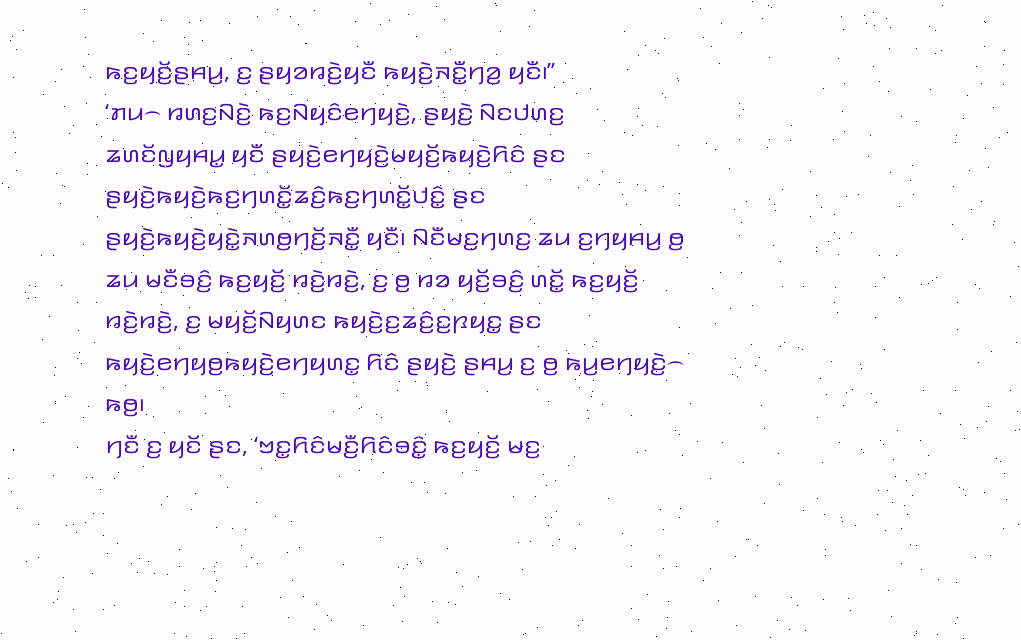ꤒꤢ꤬ꤟꤢꤩ꤬ꤔꤌꤣ꤬, ꤢ꤬ ꤔꤟꤤꤙꤢꤧ꤬ꤟꤢꤪ ꤒꤟꤢꤧ꤬ꤏꤢꤪ꤭ꤚꤤ꤬ ꤟꤢꤪ꤯”
‘ꤊꤣ꤮ ꤙꤛꤢ꤬ꤡꤢꤧ꤬ ꤒꤢ꤬ꤡꤟꤢꤨꤕꤚꤟꤢꤧ꤬, ꤔꤟꤢꤧ꤬ ꤡꤢꤓꤛꤢ꤬ ꤘꤛꤢꤩꤜꤟꤌꤣ꤭ ꤟꤢꤪ ꤔꤟꤢꤧ꤬ꤕꤚꤟꤢꤧ꤬ꤗꤟꤢꤩ꤬ꤒꤟꤢꤧ꤬ꤖꤢꤨ ꤔꤢ ꤔꤟꤢꤧ꤬ꤒꤟꤢꤧ꤬ꤒꤢ꤬ꤚꤛꤢꤩ꤭ꤘꤢꤨ꤬ꤒꤢ꤬ꤚꤛꤢꤩ꤭ꤓꤢꤨ꤭ ꤔꤢ ꤔꤟꤢꤧ꤬ꤒꤟꤢꤧ꤬ꤟꤢꤧ꤭ꤏꤛꤥ꤬ꤚꤢꤩ꤬ꤏꤢꤪ꤭ ꤟꤢꤪ꤯ ꤡꤢꤪꤗꤢ꤬ꤚꤛꤢ꤬ ꤘꤣ ꤢ꤬ꤚꤟꤌꤣ꤬ ꤥ꤬ ꤘꤣ ꤗꤢꤪꤋꤢꤨ꤬ ꤒꤢ꤬ꤟꤢꤩ꤬ ꤙꤢꤧ꤬ꤙꤢꤧ꤬, ꤢ꤬ ꤥ꤬ ꤙꤤ ꤟꤢꤩ꤬ꤋꤢꤨ꤬ ꤛꤢꤩ꤭ ꤒꤢ꤬ꤟꤢꤩ꤬ ꤙꤢꤧ꤬ꤙꤢꤧ꤬, ꤢ꤬ ꤗꤟꤢꤩ꤬ꤡꤟꤛꤢ ꤒꤟꤢꤧ꤬ꤢ꤬ꤘꤢꤨ꤬ꤢ꤬ꤐꤟꤢ꤭ ꤔꤢ ꤒꤟꤢꤧ꤬ꤕꤚꤟꤥ꤬ꤒꤟꤢꤧ꤬ꤕꤚꤟꤛꤢ꤭ ꤖꤢꤨ ꤔꤟꤢꤧ꤬ ꤔꤌꤣ꤬ ꤢ꤬ ꤥ꤬ ꤒꤣ꤬ꤕꤚꤟꤢꤧ꤬꤮ ꤒꤥ꤬꤯
ꤚꤢꤪ ꤢ꤬ ꤟꤢꤩ ꤔꤢ, ‘ꤠꤢ꤭ꤖꤢꤨꤗꤢꤪ꤬ꤖꤢꤨꤋꤢꤨ꤭ ꤒꤢ꤬ꤟꤢꤩ꤬ ꤗꤢ꤬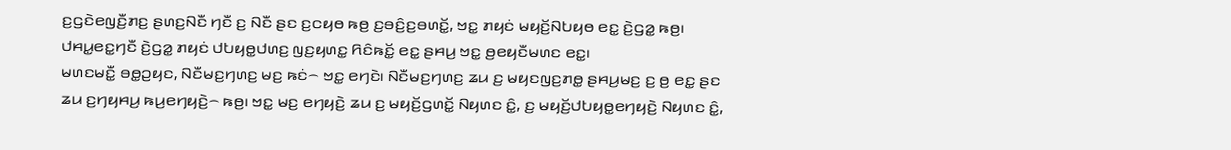ꤢ꤬ꤞꤢꤧꤕꤜꤢꤪ꤬ꤊꤢ꤬ ꤔꤛꤢ꤬ꤡꤢꤪ ꤚꤢꤪ ꤢ꤬ ꤡꤢꤪ ꤔꤢ ꤢ꤬ꤍꤟꤥ ꤒꤥ꤬ ꤢ꤬ꤋꤢꤨ꤬ꤢ꤬ꤋꤛꤢꤩ꤭, ꤠꤢ꤭ ꤊꤟꤢꤦ ꤗꤟꤢꤩ꤬ꤡꤝꤟꤥ ꤕꤢ꤭ ꤢꤧ꤬ꤞꤤ꤭ ꤒꤥ꤬꤯ ꤓꤌꤣ꤭ꤕꤢ꤭ꤚꤢꤪ ꤢꤧ꤬ꤞꤤ꤭ ꤊꤟꤢꤦ ꤓꤝꤟꤥ꤭ꤓꤛꤢ꤬ ꤜꤢ꤬ꤟꤛꤢ꤭ ꤖꤢꤨꤒꤢꤩ꤭ ꤕꤢ꤭ ꤔꤌꤣ꤬ ꤠꤢ꤭ ꤥ꤬ꤕꤟꤢꤪꤗꤛꤢ ꤕꤢ꤭꤯
ꤗꤛꤢꤗꤢꤪ꤭ ꤋꤥ꤭ꤑꤟꤢ, ꤡꤢꤪꤗꤢ꤬ꤚꤛꤢ꤬ ꤗꤢ꤬ ꤒꤢꤦ꤮ ꤠꤢ꤭ ꤕꤚꤢꤧ꤯ ꤡꤢꤪꤗꤢ꤬ꤚꤛꤢ꤬ ꤘꤣ ꤢ꤬ ꤗꤟꤢꤜꤢ꤬ꤊꤥ꤭ ꤔꤌꤣ꤬ꤗꤢ꤬ ꤢ꤬ ꤥ꤬ ꤕꤢ꤭ ꤔꤢ ꤘꤣ ꤢ꤬ꤚꤟꤌꤣ꤬ ꤒꤣ꤬ꤕꤚꤟꤢꤧ꤬꤮ ꤒꤥ꤬꤯ ꤠꤢ꤭ ꤗꤢ꤬ ꤕꤚꤟꤢꤧ꤬ ꤘꤣ ꤢ꤬ ꤗꤟꤢꤩ꤬ꤞꤛꤢꤩ꤭ ꤡꤟꤛꤢ ꤢꤨ꤭, ꤢ꤬ ꤗꤟꤢꤩ꤬ꤓꤝꤟꤥ꤭ꤕꤚꤟꤢꤧ꤬ ꤡꤟꤛꤢ ꤢꤨ꤭,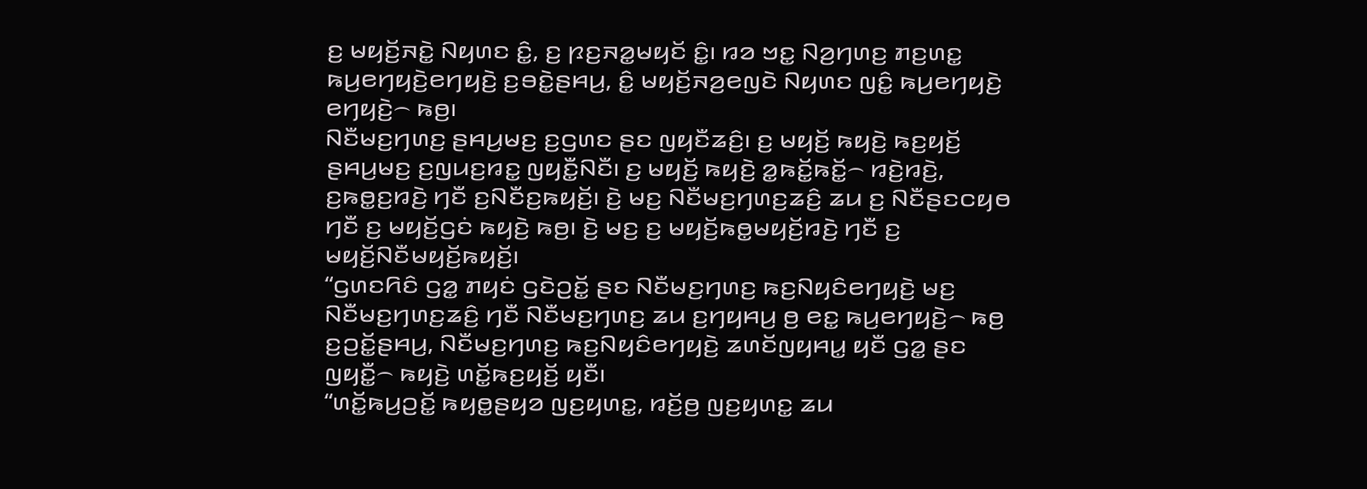ꤢ꤬ ꤗꤟꤢꤩ꤬ꤏꤢꤧ꤭ ꤡꤟꤛꤢ ꤢꤨ꤭, ꤢ꤬ ꤐꤢ꤬ꤏꤤ꤭ꤗꤟꤢꤩ ꤢꤨ꤭꤯ ꤙꤤ ꤠꤢ꤭ ꤡꤤ꤬ꤚꤛꤢ꤬ ꤊꤢ꤬ꤛꤢ꤭ ꤒꤣ꤬ꤕꤚꤟꤢꤧ꤬ꤕꤚꤟꤢꤧ꤬ ꤢ꤬ꤋꤢꤧ꤭ꤔꤌꤣ꤬, ꤢꤨ꤭ ꤗꤟꤢꤩ꤬ꤏꤤ꤬ꤕꤜꤢꤧ ꤡꤟꤛꤢ ꤜꤢꤨ꤭ ꤒꤣ꤬ꤕꤚꤟꤢꤧ꤬ ꤕꤚꤟꤢꤧ꤬꤮ ꤒꤥ꤬꤯
ꤡꤢꤪꤗꤢ꤬ꤚꤛꤢ꤬ ꤔꤌꤣ꤬ꤗꤢ꤬ ꤢ꤬ꤞꤛꤢ ꤔꤢ ꤜꤟꤢꤪꤘꤢꤨ꤬꤯ ꤢ꤬ ꤗꤟꤢꤩ꤬ ꤒꤟꤢꤧ꤬ ꤒꤢ꤬ꤟꤢꤩ꤬ ꤔꤌꤣ꤬ꤗꤢ꤬ ꤢ꤬ꤜꤣꤢ꤬ꤙꤢ꤭ ꤜꤟꤢꤪ꤭ꤡꤢꤪ꤯ ꤢ꤬ ꤗꤟꤢꤩ꤬ ꤒꤟꤢꤧ꤬ ꤤ꤭ꤒꤢꤩ꤭ꤒꤢꤩ꤭꤮ ꤙꤢꤧ꤬ꤙꤢꤧ꤬, ꤢ꤬ꤒꤥ꤭ꤢ꤬ꤙꤢꤧ꤬ ꤚꤢꤪ ꤢ꤬ꤡꤢꤪꤢ꤬ꤒꤟꤢꤩ꤬꤯ ꤢꤧ꤬ ꤗꤢ꤬ ꤡꤢꤪꤗꤢ꤬ꤚꤛꤢ꤬ꤘꤢꤨ꤬ ꤘꤣ ꤢ꤬ ꤡꤢꤪꤔꤢꤍꤟꤥ ꤚꤢꤪ ꤢ꤬ ꤗꤟꤢꤩ꤬ꤞꤢꤦ ꤒꤟꤢꤧ꤬ ꤒꤥ꤬꤯ ꤢꤧ꤬ ꤗꤢ꤬ ꤢ꤬ ꤗꤟꤢꤩ꤬ꤒꤥ꤭ꤗꤟꤢꤩ꤬ꤙꤢꤧ꤬ ꤚꤢꤪ ꤢ꤬ ꤗꤟꤢꤩ꤬ꤡꤢꤪꤗꤟꤢꤩ꤬ꤒꤟꤢꤩ꤬꤯
“ꤞꤛꤢꤖꤢꤨ ꤞꤤ꤭ ꤊꤟꤢꤦ ꤞꤢꤧꤑꤢꤩ꤭ ꤔꤢ ꤡꤢꤪꤗꤢ꤬ꤚꤛꤢ꤬ ꤒꤢ꤬ꤡꤟꤢꤨꤕꤚꤟꤢꤧ꤬ ꤗꤢ꤬ ꤡꤢꤪꤗꤢ꤬ꤚꤛꤢ꤬ꤘꤢꤨ꤬ ꤚꤢꤪ ꤡꤢꤪꤗꤢ꤬ꤚꤛꤢ꤬ ꤘꤣ ꤢ꤬ꤚꤟꤌꤣ꤬ ꤥ꤬ ꤕꤢ꤭ ꤒꤣ꤬ꤕꤚꤟꤢꤧ꤬꤮ ꤒꤥ꤬ ꤢ꤬ꤑꤢꤩ꤭ꤔꤌꤣ꤬, ꤡꤢꤪꤗꤢ꤬ꤚꤛꤢ꤬ ꤒꤢ꤬ꤡꤟꤢꤨꤕꤚꤟꤢꤧ꤬ ꤘꤛꤢꤩꤜꤟꤌꤣ꤭ ꤟꤢꤪ ꤞꤤ꤭ ꤔꤢ ꤜꤟꤢꤪ꤭꤮ ꤒꤟꤢꤧ꤬ ꤛꤢꤩ꤭ꤒꤢ꤬ꤟꤢꤩ꤬ ꤟꤢꤪ꤯
“ꤛꤢꤩ꤭ꤒꤣ꤬ꤑꤢꤩ꤭ ꤒꤟꤥ꤭ꤔꤟꤤ ꤜꤢ꤬ꤟꤛꤢ꤭, ꤙꤢꤩ꤬ꤥ꤬ ꤜꤢ꤬ꤟꤛꤢ꤭ ꤘꤣ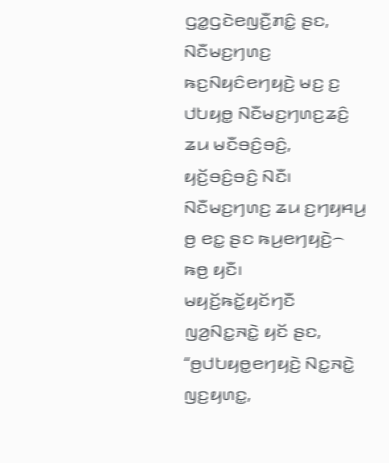ꤞꤤ꤭ꤞꤢꤧꤕꤜꤢꤪ꤬ꤊꤢꤨ꤭ ꤔꤢ, ꤡꤢꤪꤗꤢ꤬ꤚꤛꤢ꤬ ꤒꤢ꤬ꤡꤟꤢꤨꤕꤚꤟꤢꤧ꤬ ꤗꤢ꤬ ꤢ꤬ ꤓꤝꤟꤥ꤭ ꤡꤢꤪꤗꤢ꤬ꤚꤛꤢ꤬ꤘꤢꤨ꤬ ꤘꤣ ꤗꤢꤪꤋꤢꤨ꤬ꤋꤢꤨ꤬, ꤟꤢꤩ꤬ꤋꤢꤨ꤬ꤋꤢꤨ꤬ ꤡꤢꤪ꤯ ꤡꤢꤪꤗꤢ꤬ꤚꤛꤢ꤬ ꤘꤣ ꤢ꤬ꤚꤟꤌꤣ꤬ ꤥ꤬ ꤕꤢ꤭ ꤔꤢ ꤒꤣ꤬ꤕꤚꤟꤢꤧ꤬꤮ ꤒꤥ꤬ ꤟꤢꤪ꤯
ꤗꤟꤢꤩ꤬ꤒꤢꤩ꤭ꤟꤢꤩꤚꤢꤪ ꤜꤤ꤬ꤡꤢ꤭ꤏꤢꤧ꤭ ꤟꤢꤩ ꤔꤢ, “ꤥ꤬ꤓꤝꤟꤥ꤭ꤕꤚꤟꤢꤧ꤬ ꤡꤢ꤭ꤏꤢꤧ꤭ ꤜꤢ꤬ꤟꤛꤢ꤭,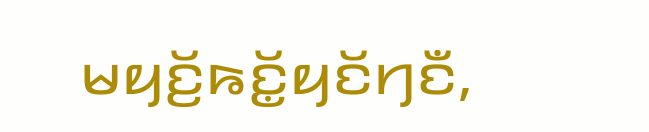ꤗꤟꤢꤩ꤬ꤒꤢꤩ꤭ꤟꤢꤩꤚꤢꤪ,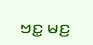ꤠꤢ꤭ ꤗꤢ꤬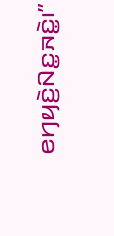ꤕꤚꤟꤢꤧ꤬ꤡꤢ꤭ꤏꤢꤧ꤭꤯”